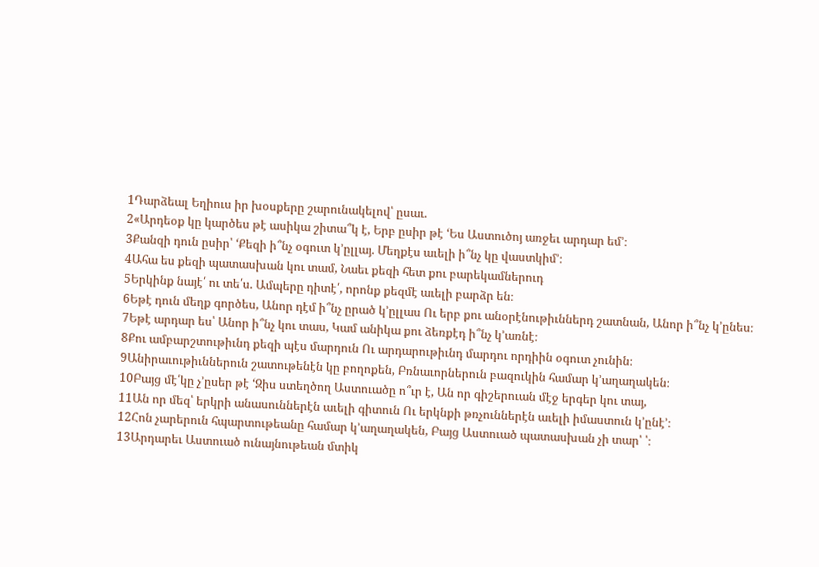1Դարձեալ Եղիուս իր խօսքերը շարունակելով՝ ըսաւ.
2«Արդեօք կը կարծես թէ ասիկա շիտա՞կ է, Երբ ըսիր թէ ‘Ես Աստուծոյ առջեւ արդար եմ’։
3Քանզի դուն ըսիր՝ ‘Քեզի ի՞նչ օգուտ կ’ըլլայ. Մեղքէս աւելի ի՞նչ կը վաստկիմ’։
4Ահա ես քեզի պատասխան կու տամ, Նաեւ քեզի հետ քու բարեկամներուդ
5Երկինք նայէ՛ ու տե՛ս. Ամպերը դիտէ՛, որոնք քեզմէ աւելի բարձր են։
6Եթէ դուն մեղք գործես, Անոր դէմ ի՞նչ ըրած կ’ըլլաս Ու երբ քու անօրէնութիւններդ շատնան, Անոր ի՞նչ կ’ընես։
7Եթէ արդար ես՝ Անոր ի՞նչ կու տաս, Կամ անիկա քու ձեռքէդ ի՞նչ կ’առնէ։
8Քու ամբարշտութիւնդ քեզի պէս մարդուն Ու արդարութիւնդ մարդու որդիին օգուտ չունին։
9Անիրաւութիւններուն շատութենէն կը բողոքեն, Բռնաւորներուն բազուկին համար կ’աղաղակեն։
10Բայց մէ՛կը չ’ըսեր թէ ‘Զիս ստեղծող Աստուածը ո՞ւր է, Ան որ գիշերուան մէջ երգեր կու տայ,
11Ան որ մեզ՝ երկրի անասուններէն աւելի գիտուն Ու երկնքի թռչուններէն աւելի իմաստուն կ’ընէ’։
12Հոն չարերուն հպարտութեանը համար կ’աղաղակեն, Բայց Աստուած պատասխան չի տար՝ ՝։
13Արդարեւ Աստուած ունայնութեան մտիկ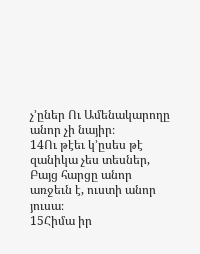չ’ըներ Ու Ամենակարողը անոր չի նայիր։
14Ու թէեւ կ’ըսես թէ զանիկա չես տեսներ, Բայց հարցը անոր առջեւն է, ուստի անոր յուսա։
15Հիմա իր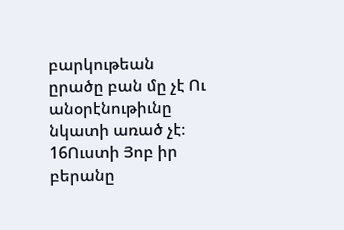բարկութեան ըրածը բան մը չէ Ու անօրէնութիւնը նկատի առած չէ։
16Ուստի Յոբ իր բերանը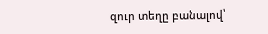զուր տեղը բանալով՝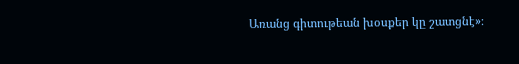Առանց գիտութեան խօսքեր կը շատցնէ»։